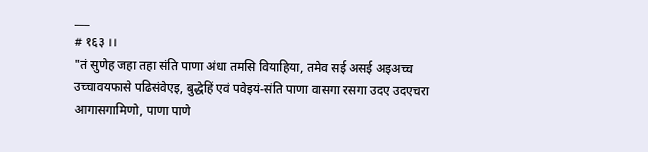___
# १६३ ।।
"तं सुणेह जहा तहा संति पाणा अंधा तमसि वियाहिया, तमेव सई असई अइअच्च उच्चावयफासे पढिसंवेएइ, बुद्धेहिं एवं पवेइयं-संति पाणा वासगा रसगा उदए उदएचरा आगासगामिणो, पाणा पाणे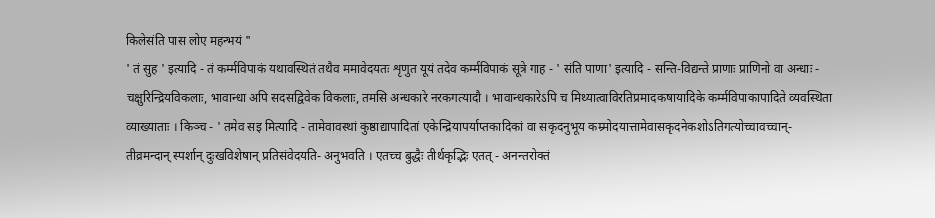किलेसंति पास लोए महन्भयं "
' तं सुह ' इत्यादि - तं कर्म्मविपाकं यथावस्थितं तथैव ममावेदयतः शृणुत यूयं तदेव कर्म्मविपाकं सूत्रे गाह - ' संति पाणा' इत्यादि - सन्ति-विद्यन्ते प्राणाः प्राणिनो वा अन्धाः - चक्षुरिन्द्रियविकलाः, भावान्धा अपि सदसद्विवेक विकलाः, तमसि अन्धकारे नरकगत्यादौ । भावान्धकारेऽपि च मिथ्यात्वाविरतिप्रमादकषायादिके कर्म्मविपाकापादिते व्यवस्थिता व्याख्याताः । किञ्च - ' तमेव सइ मित्यादि - तामेवावस्थां कुष्ठाद्यापादितां एकेन्द्रियापर्याप्तकादिकां वा सकृदनुभूय कम्र्मोदयात्तामेवासकृदनेकशोऽतिगत्योच्चावच्चान्- तीव्रमन्दान् स्पर्शान् दुःखविशेषान् प्रतिसंवेदयति- अनुभवति । एतच्च बुद्धैः तीर्थकृद्भिः एतत् - अनन्तरोक्तं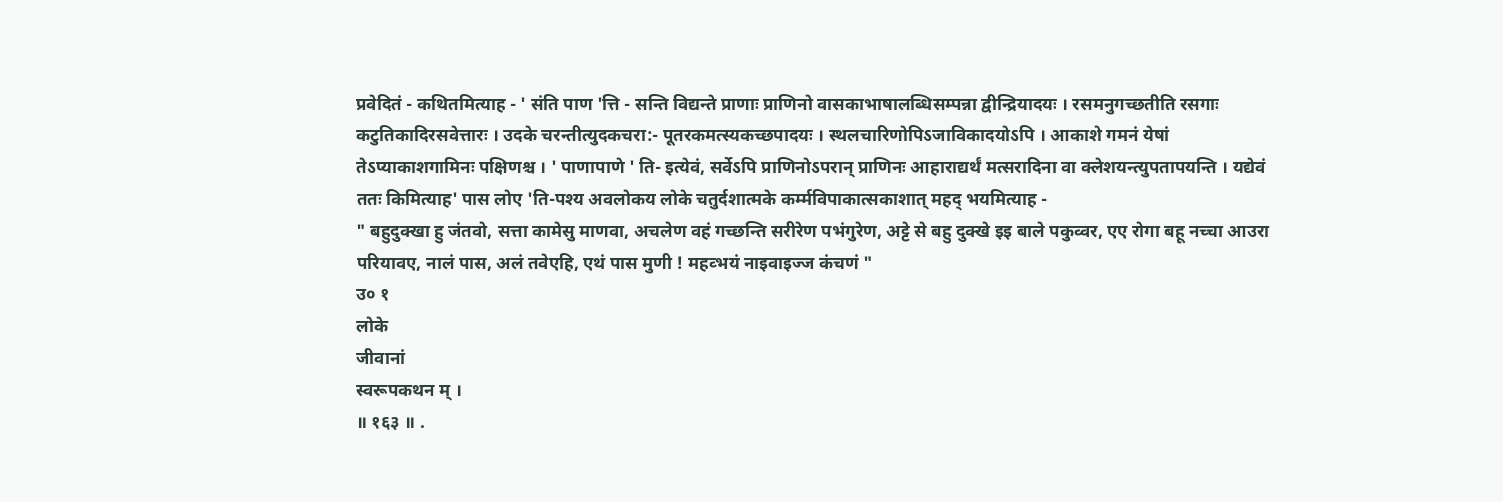प्रवेदितं - कथितमित्याह - ' संति पाण 'त्ति - सन्ति विद्यन्ते प्राणाः प्राणिनो वासकाभाषालब्धिसम्पन्ना द्वीन्द्रियादयः । रसमनुगच्छतीति रसगाः कटुतिकादिरसवेत्तारः । उदके चरन्तीत्युदकचरा:- पूतरकमत्स्यकच्छपादयः । स्थलचारिणोपिऽजाविकादयोऽपि । आकाशे गमनं येषां तेऽप्याकाशगामिनः पक्षिणश्च । ' पाणापाणे ' ति- इत्येवं, सर्वेऽपि प्राणिनोऽपरान् प्राणिनः आहाराद्यर्थं मत्सरादिना वा क्लेशयन्त्युपतापयन्ति । यद्येवं ततः किमित्याह' पास लोए 'ति-पश्य अवलोकय लोके चतुर्दशात्मके कर्म्मविपाकात्सकाशात् महद् भयमित्याह -
" बहुदुक्खा हु जंतवो, सत्ता कामेसु माणवा, अचलेण वहं गच्छन्ति सरीरेण पभंगुरेण, अट्टे से बहु दुक्खे इइ बाले पकुव्वर, एए रोगा बहू नच्चा आउरा परियावए, नालं पास, अलं तवेएहि, एथं पास मुणी ! महव्भयं नाइवाइज्ज कंचणं "
उ० १
लोके
जीवानां
स्वरूपकथन म् ।
॥ १६३ ॥ .